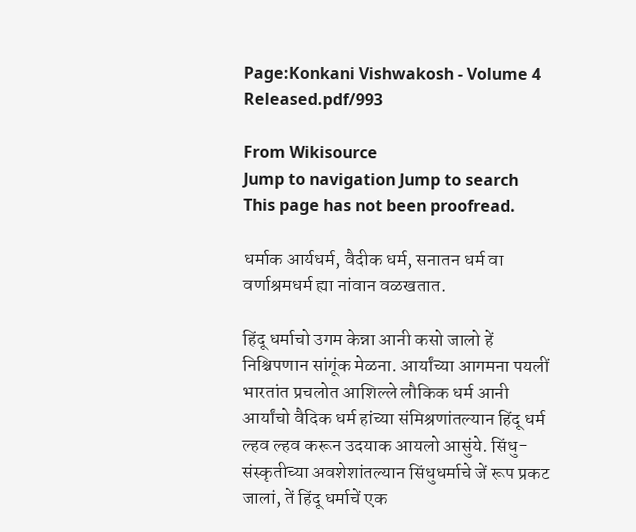Page:Konkani Vishwakosh - Volume 4 Released.pdf/993

From Wikisource
Jump to navigation Jump to search
This page has not been proofread.

धर्माक आर्यधर्म, वैदीक धर्म, सनातन धर्म वा वर्णाश्रमधर्म ह्या नांवान वळखतात.

हिंदू धर्माचो उगम केन्ना आनी कसो जालो हें निश्चिपणान सांगूंक मेळना. आर्यांच्या आगमना पयलीं भारतांत प्रचलोत आशिल्ले लौकिक धर्म आनी आर्यांचो वैदिक धर्म हांच्या संमिश्रणांतल्यान हिंदू धर्म ल्हव ल्हव करून उदयाक आयलो आसुंये. सिंधु- संस्कृतीच्या अवशेशांतल्यान सिंधुधर्माचे जें रूप प्रकट जालां, तें हिंदू धर्माचें एक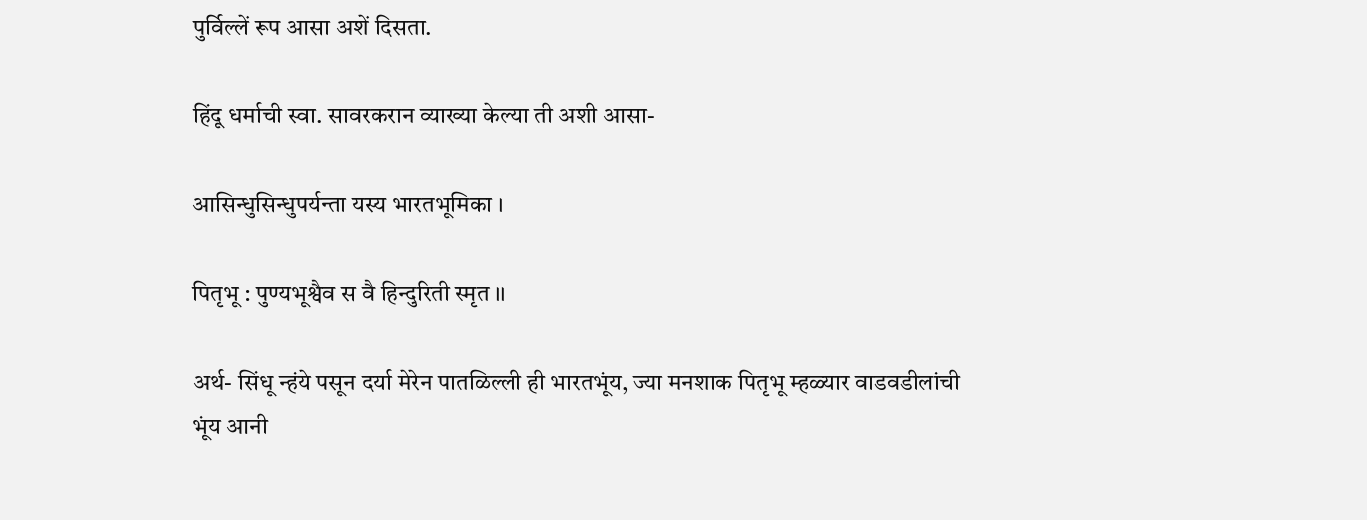पुर्विल्लें रूप आसा अशें दिसता.

हिंदू धर्माची स्वा. सावरकरान व्याख्या केल्या ती अशी आसा-

आसिन्धुसिन्धुपर्यन्ता यस्य भारतभूमिका ।

पितृभू : पुण्यभूश्वैव स वै हिन्दुरिती स्मृत ।।

अर्थ- सिंधू न्हंये पसून दर्या मेरेन पातळिल्ली ही भारतभूंय, ज्या मनशाक पितृभू म्हळ्यार वाडवडीलांची भूंय आनी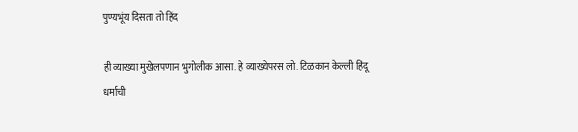पुण्यभूंय दिसता तो हिंद

ही व्याख्या मुखेलपणान भुगोलीक आसा. हे व्याख्येपरस लो. टिळकान केल्ली हिंदू धर्माची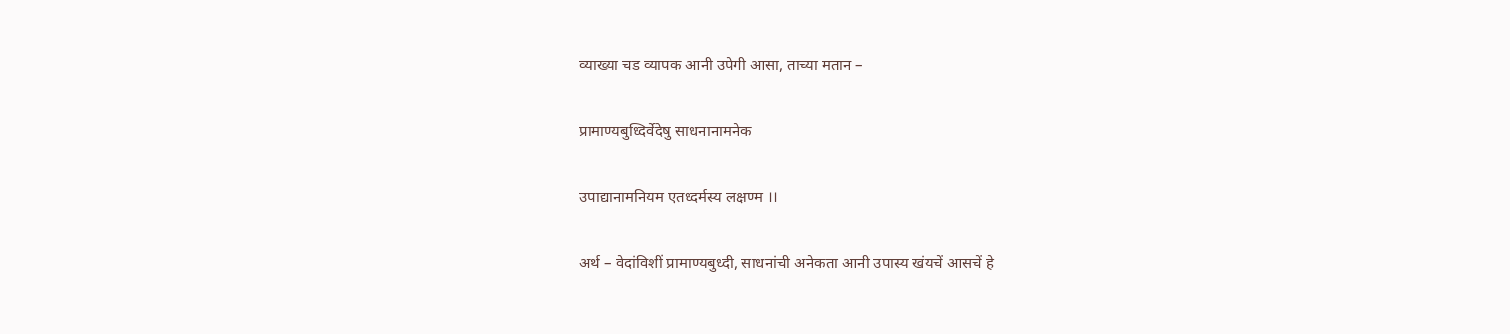व्याख्या चड व्यापक आनी उपेगी आसा, ताच्या मतान –

प्रामाण्यबुध्दिर्वेदेषु साधनानामनेक

उपाद्यानामनियम एतध्दर्मस्य लक्षण्म ।।

अर्थ – वेदांविशीं प्रामाण्यबुध्दी, साधनांची अनेकता आनी उपास्य खंयचें आसचें हे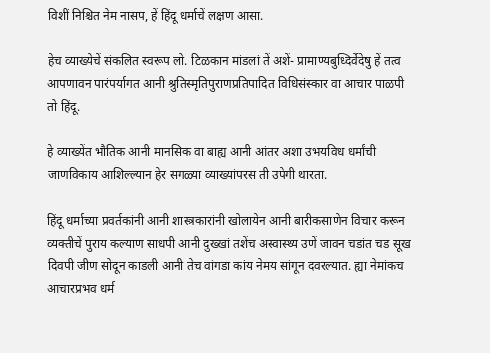विशीं निश्चित नेम नासप, हें हिंदू धर्माचें लक्षण आसा.

हेच व्याख्येचें संकलित स्वरूप लो. टिळकान मांडलां तें अशें- प्रामाण्यबुध्दिर्वेदेषु हें तत्व आपणावन पारंपर्यागत आनी श्रुतिस्मृतिपुराणप्रतिपादित विधिसंस्कार वा आचार पाळपी तो हिंदू.

हे व्याख्येंत भौतिक आनी मानसिक वा बाह्य आनी आंतर अशा उभयविध धर्मांची जाणविकाय आशिल्ल्यान हेर सगळ्या व्याख्यांपरस ती उपेगी थारता.

हिंदू धर्माच्या प्रवर्तकांनी आनी शास्त्रकारांनी खोलायेन आनी बारीकसाणेन विचार करून व्यक्तीचें पुराय कल्याण साधपी आनी दुख्खां तशेंच अस्वास्थ्य उणें जावन चडांत चड सूख दिवपी जीण सोदून काडली आनी तेच वांगडा कांय नेमय सांगून दवरल्यात. ह्या नेमांकच आचारप्रभव धर्म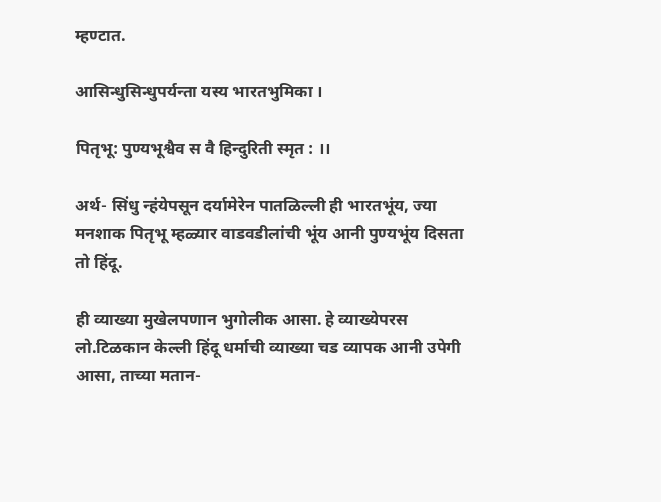म्हण्टात.

आसिन्धुसिन्धुपर्यन्ता यस्य भारतभुमिका ।

पितृभू: पुण्यभूश्वैव स वै हिन्दुरिती स्मृत : ।।

अर्थ- सिंधु न्हंयेपसून दर्यामेरेन पातळिल्ली ही भारतभूंय, ज्या मनशाक पितृभू म्हळ्यार वाडवडीलांची भूंय आनी पुण्यभूंय दिसता तो हिंदू.

ही व्याख्या मुखेलपणान भुगोलीक आसा. हे व्याख्येपरस लो.टिळकान केल्ली हिंदू धर्माची व्याख्या चड व्यापक आनी उपेगी आसा, ताच्या मतान-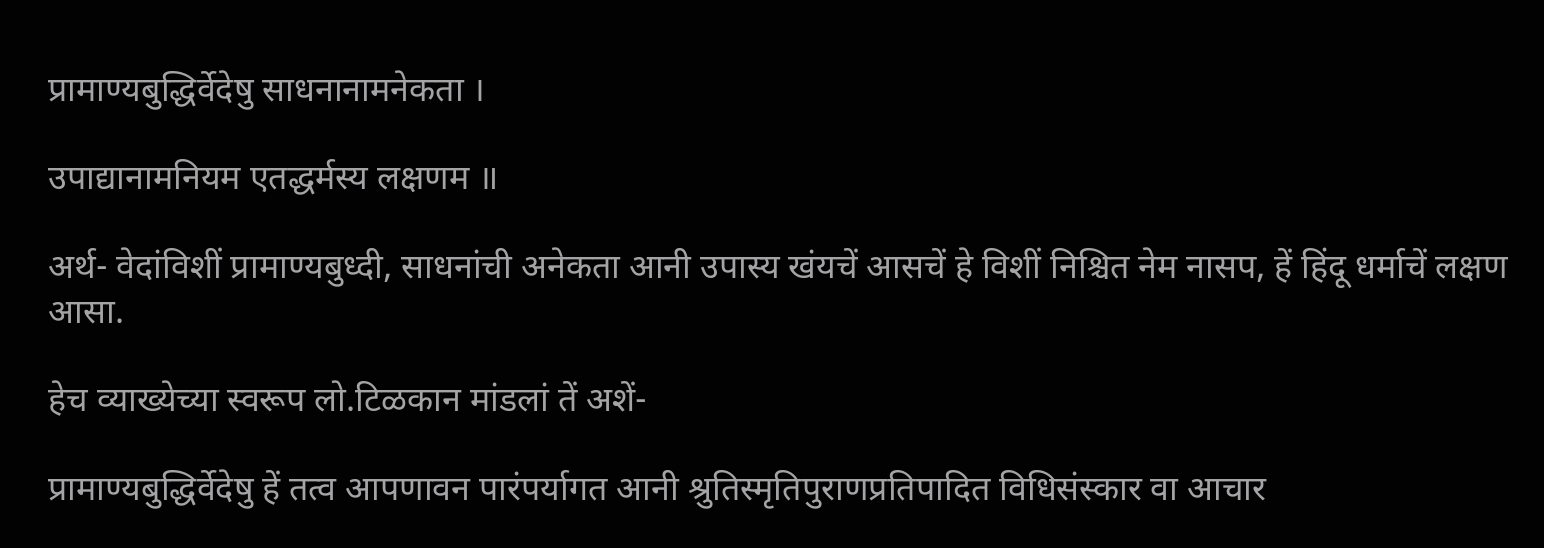प्रामाण्यबुद्धिर्वेदेषु साधनानामनेकता ।

उपाद्यानामनियम एतद्धर्मस्य लक्षणम ॥

अर्थ- वेदांविशीं प्रामाण्यबुध्दी, साधनांची अनेकता आनी उपास्य खंयचें आसचें हे विशीं निश्चित नेम नासप, हें हिंदू धर्माचें लक्षण आसा.

हेच व्याख्येच्या स्वरूप लो.टिळकान मांडलां तें अशें-

प्रामाण्यबुद्धिर्वेदेषु हें तत्व आपणावन पारंपर्यागत आनी श्रुतिस्मृतिपुराणप्रतिपादित विधिसंस्कार वा आचार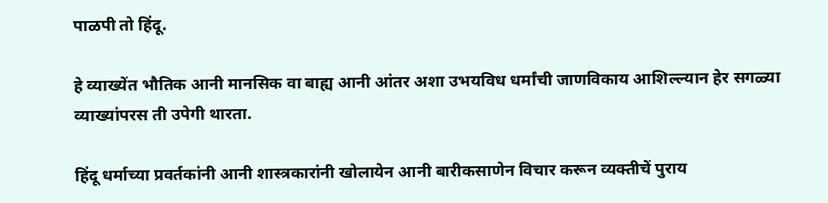पाळपी तो हिंदू.

हे व्याख्येंत भौतिक आनी मानसिक वा बाह्य आनी आंतर अशा उभयविध धर्मांची जाणविकाय आशिल्ल्यान हेर सगळ्या व्याख्यांपरस ती उपेगी थारता.

हिंदू धर्माच्या प्रवर्तकांनी आनी शास्त्रकारांनी खोलायेन आनी बारीकसाणेन विचार करून व्यक्तीचें पुराय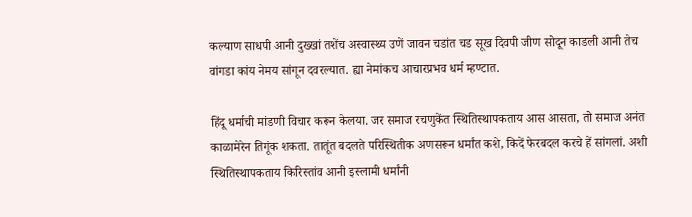कल्याण साधपी आनी दुख्खां तशेंच अस्वास्थ्य उणें जावन चडांत चड सूख दिवपी जीण सोदून काडली आनी तेच वांगडा कांय नेमय सांगून दवरल्यात. ह्या नेमांकच आचारप्रभव धर्म म्हण्टात.

हिंदू धर्माची मांडणी विचार करून केलया. जर समाज रचणुकेंत स्थितिस्थापकताय आस आसता, तो समाज अनंत काळामेरेन तिगूंक शकता. तातूंत बदलते परिस्थितीक अणसरून धर्मांत कशे, किदें फेरबदल करचे हें सांगलां. अशी स्थितिस्थापकताय किरिस्तांव आनी इस्लामी धर्मांनी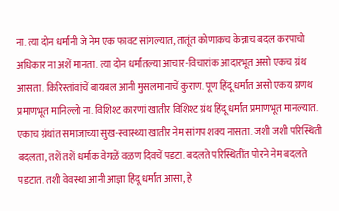ना. त्या दोन धर्मांनी जे नेम एक फावट सांगल्यात, तातूंत कोणाकच केन्नाच बदल करपाचो अधिकार ना अशें मानता. त्या दोन धर्मांतल्या आचार-विचारांक आदारभूत असो एकच ग्रंथ आसता. किरिस्तांवांचें बायबल आनी मुसलमानाचें कुराण. पूण हिंदू धर्मांत असो एकय ग्रणथ प्रमाणभूत मानिल्लो ना. विशिश्ट कारणां खातीर विशिश्ट ग्रंथ हिंदू धर्मांत प्रमाणभूत मानल्यात. एकाच ग्रंथांत समाजाच्या सुख-स्वास्थ्या खातीर नेम सांगप शक्य नासता. जशी जशी परिस्थिती बदलता, तशें तशें धर्माक वेगळें वळण दिवचें पडटा. बदलते परिस्थितींत पोरने नेम बदलते पडटात. तशी वेवस्था आनी आज्ञा हिंदू धर्मांत आसा, हे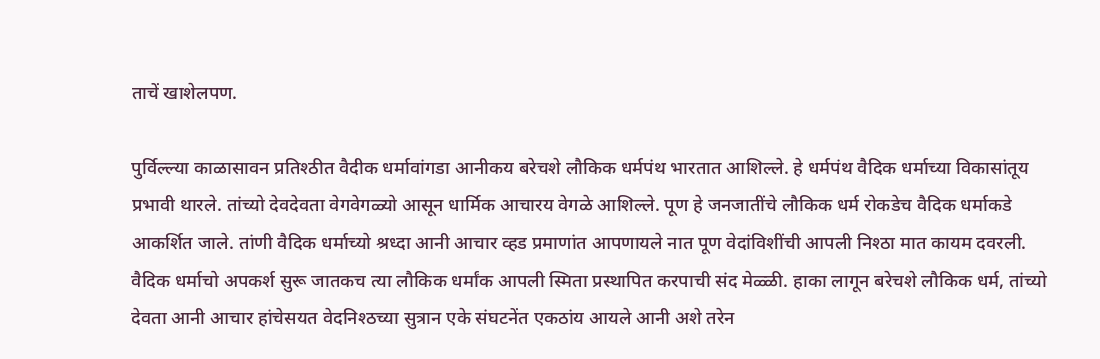ताचें खाशेलपण.

पुर्विल्ल्या काळासावन प्रतिश्ठीत वैदीक धर्मावांगडा आनीकय बरेचशे लौकिक धर्मपंथ भारतात आशिल्ले. हे धर्मपंथ वैदिक धर्माच्या विकासांतूय प्रभावी थारले. तांच्यो देवदेवता वेगवेगळ्यो आसून धार्मिक आचारय वेगळे आशिल्ले. पूण हे जनजातींचे लौकिक धर्म रोकडेच वैदिक धर्माकडे आकर्शित जाले. तांणी वैदिक धर्माच्यो श्रध्दा आनी आचार व्हड प्रमाणांत आपणायले नात पूण वेदांविशींची आपली निश्ठा मात कायम दवरली. वैदिक धर्माचो अपकर्श सुरू जातकच त्या लौकिक धर्मांक आपली स्मिता प्रस्थापित करपाची संद मेळ्ळी. हाका लागून बरेचशे लौकिक धर्म, तांच्यो देवता आनी आचार हांचेसयत वेदनिश्ठच्या सुत्रान एके संघटनेंत एकठांय आयले आनी अशे तरेन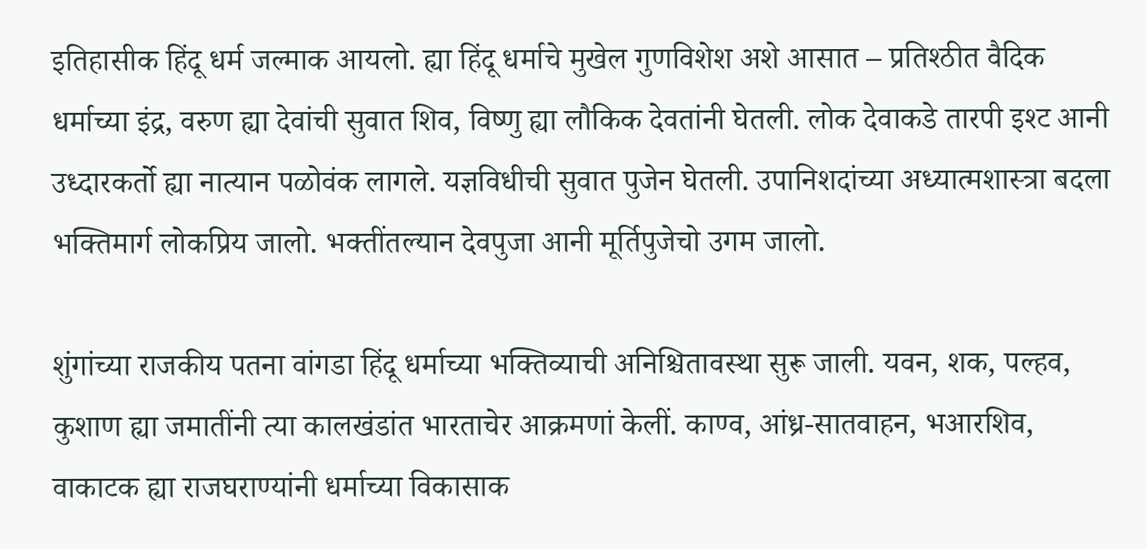इतिहासीक हिंदू धर्म जल्माक आयलो. ह्या हिंदू धर्माचे मुखेल गुणविशेश अशे आसात – प्रतिश्ठीत वैदिक धर्माच्या इंद्र, वरुण ह्या देवांची सुवात शिव, विष्णु ह्या लौकिक देवतांनी घेतली. लोक देवाकडे तारपी इश्ट आनी उध्दारकर्तो ह्या नात्यान पळोवंक लागले. यज्ञविधीची सुवात पुजेन घेतली. उपानिशदांच्या अध्यात्मशास्त्रा बदला भक्तिमार्ग लोकप्रिय जालो. भक्तींतल्यान देवपुजा आनी मूर्तिपुजेचो उगम जालो.

शुंगांच्या राजकीय पतना वांगडा हिंदू धर्माच्या भक्तिव्याची अनिश्चितावस्था सुरू जाली. यवन, शक, पल्हव, कुशाण ह्या जमातींनी त्या कालखंडांत भारताचेर आक्रमणां केलीं. काण्व, आंध्र-सातवाहन, भआरशिव, वाकाटक ह्या राजघराण्यांनी धर्माच्या विकासाक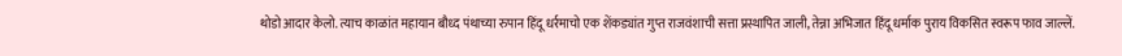थोडो आदार केलो. त्याच काळांत महायान बौध्द पंथाच्या रुपान हिंदू धर्रमाचो एक शेंकड्यांत गुप्त राजवंशाची सत्ता प्रस्थापित जाली, तेन्ना अभिजात हिंदू धर्माक पुराय विकसित स्वरूप फाव जाल्लें.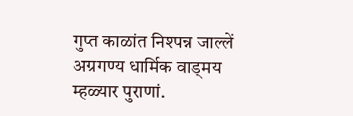गुप्त काळांत निश्पन्न जाल्लें अग्रगण्य धार्मिक वाड्मय म्हळ्यार पुराणां.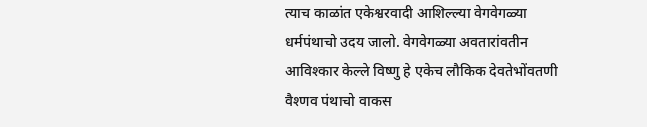त्याच काळांत एकेश्वरवादी आशिल्ल्या वेगवेगळ्या धर्मपंथाचो उदय जालो. वेगवेगळ्या अवतारांवतीन आविश्कार केल्ले विष्णु हे एकेच लौकिक देवतेभोंवतणी वैश्णव पंथाचो वाकस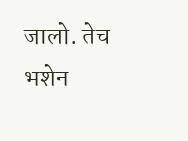जालो. तेच भशेन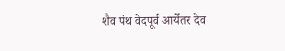शैव पंथ वेदपूर्व आर्येतर देव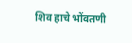शिव हाचे भोंवतणी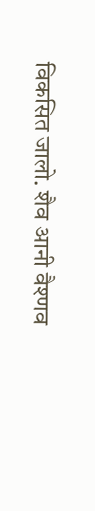विकसित जालो. शैव आनी वैश्णव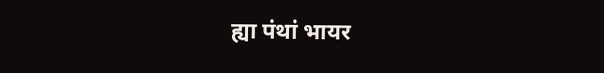ह्या पंथां भायर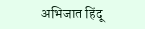अभिजात हिंदू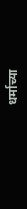धर्माच्या